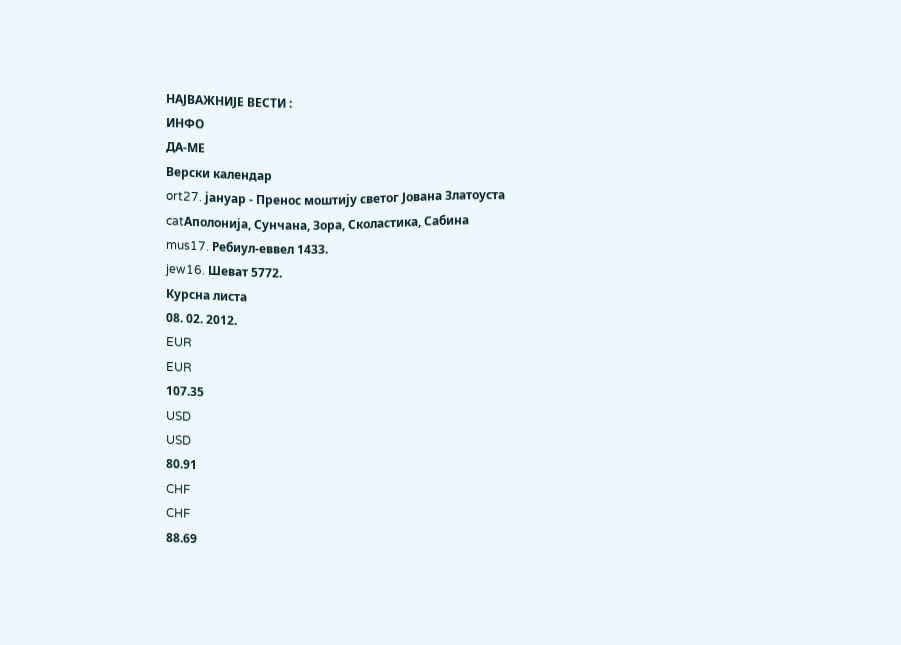НАЈВАЖНИЈЕ ВЕСТИ :
ИНФО
ДА-МЕ
Верски календар
ort27. јануар - Пренос моштију светог Јована Златоуста
catАполонија, Сунчана, Зора, Сколастика, Сабина
mus17. Ребиул-еввел 1433.
jew16. Шеват 5772.
Курсна листа
08. 02. 2012.
EUR
EUR
107.35
USD
USD
80.91
CHF
CHF
88.69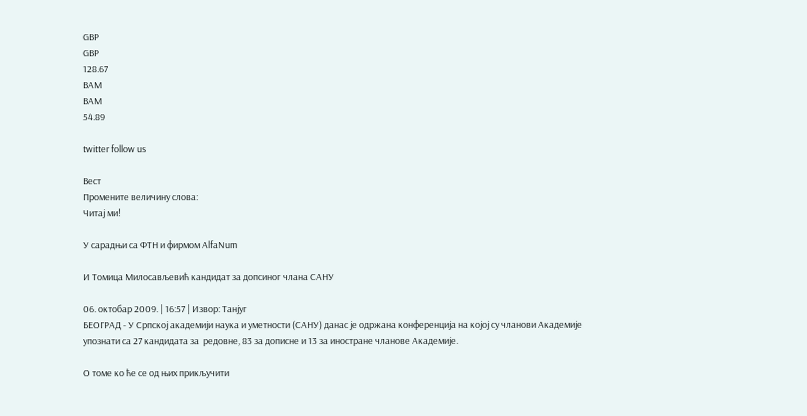GBP
GBP
128.67
BAM
BAM
54.89

twitter follow us

Вест
Промените величину слова:
Читaј ми!

У сарадњи са ФТН и фирмом AlfaNum

И Томица Милосављевић кандидат за допсиног члана САНУ

06. октобар 2009. | 16:57 | Извор: Танјуг
БЕОГРАД - У Српској академији наука и уметности (САНУ) данас је одржана конференција на којој су чланови Академије упознати са 27 кандидата за  редовне, 83 за дописне и 13 за иностране чланове Академије.

О томе ко ће се од њих прикључити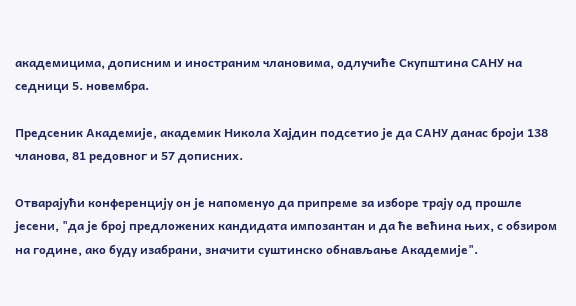академицима, дописним и иностраним члановима, одлучиће Скупштина САНУ на седници 5. новембра.

Предсеник Академије, академик Никола Хајдин подсетио је да САНУ данас броји 138 чланова, 81 редовног и 57 дописних.

Отварајући конференцију он је напоменуо да припреме за изборе трају од прошле јесени, "да је број предложених кандидата импозантан и да ће већина њих, с обзиром на године, ако буду изабрани, значити суштинско обнављање Академије".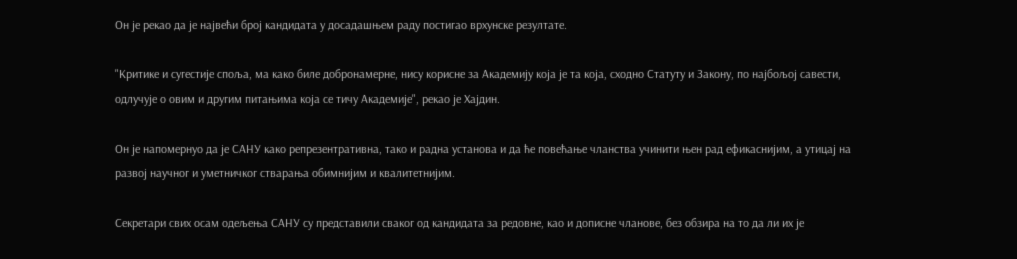Он је рекао да је највећи број кандидата у досадашњем раду постигао врхунске резултате.

"Критике и сугестије споља, ма како биле добронамерне, нису корисне за Академију која је та која, сходно Статуту и Закону, по најбољој савести, одлучује о овим и другим питањима која се тичу Академије", рекао је Хајдин.

Он је напомернуо да је САНУ како репрезентративна, тако и радна установа и да ће повећање чланства учинити њен рад ефикаснијим, а утицај на развој научног и уметничког стварања обимнијим и квалитетнијим.

Секретари свих осам одељења САНУ су представили сваког од кандидата за редовне, као и дописне чланове, без обзира на то да ли их је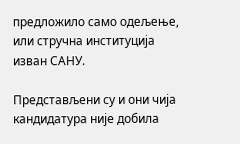предложило само одељење, или стручна институција изван САНУ.

Представљени су и они чија кандидатура није добила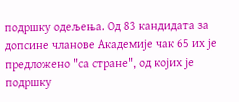подршку одељења. Од 83 кандидата за допсине чланове Академије чак 65 их је предложено "са стране", од којих је подршку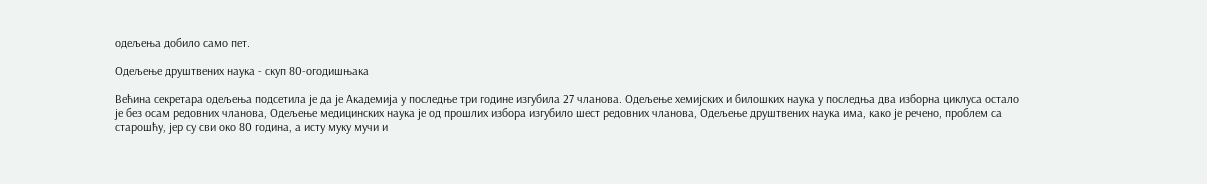одељења добило само пет.

Одељење друштвених наука - скуп 80-огодишњака

Већина секретара одељења подсетила је да је Академија у последње три године изгубила 27 чланова. Одељење хемијских и билошких наука у последња два изборна циклуса остало је без осам редовних чланова, Одељење медицинских наука је од прошлих избора изгубило шест редовних чланова, Одељење друштвених наука има, како је речено, проблем са старошћу, јер су сви око 80 година, а исту муку мучи и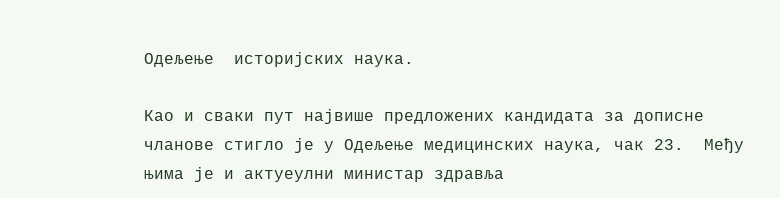Одељење  историјских наука.

Као и сваки пут највише предложених кандидата за дописне чланове стигло је у Одељење медицинских наука, чак 23.  Међу њима је и актуеулни министар здравља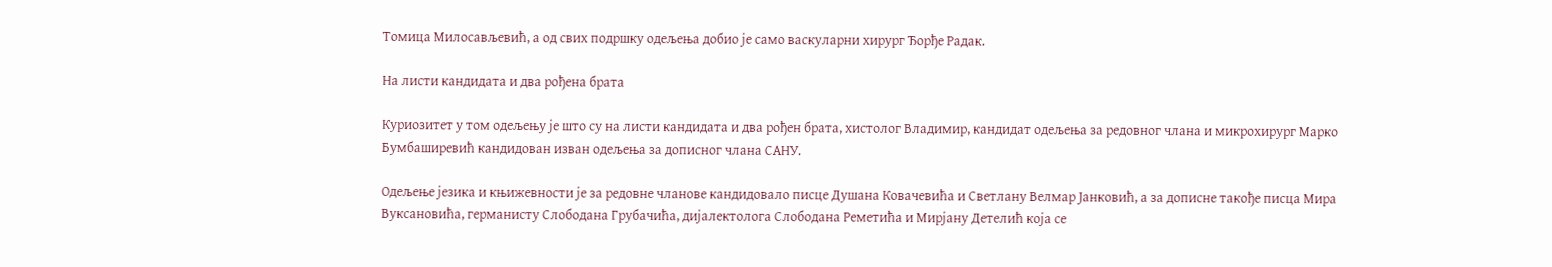Томица Милосављевић, а од свих подршку одељења добио је само васкуларни хирург Ђорђе Радак.

На листи кандидата и два рођена брата

Куриозитет у том одељењу је што су на листи кандидата и два рођен брата, хистолог Владимир, кандидат одељења за редовног члана и микрохирург Марко Бумбаширевић кандидован изван одељења за дописног члана САНУ.

Одељење језика и књижевности је за редовне чланове кандидовало писце Душана Ковачевића и Светлану Велмар Јанковић, а за дописне такође писца Мира Вуксановића, германисту Слободана Грубачића, дијалектолога Слободана Реметића и Мирјану Детелић која се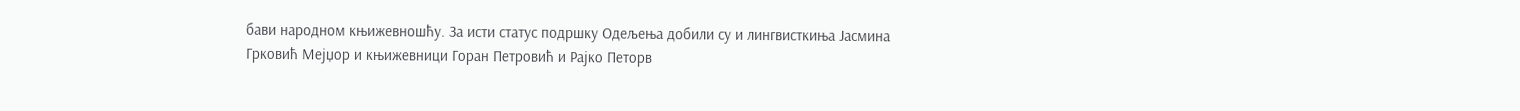бави народном књижевношћу. За исти статус подршку Одељења добили су и лингвисткиња Јасмина Грковић Мејџор и књижевници Горан Петровић и Рајко Петорв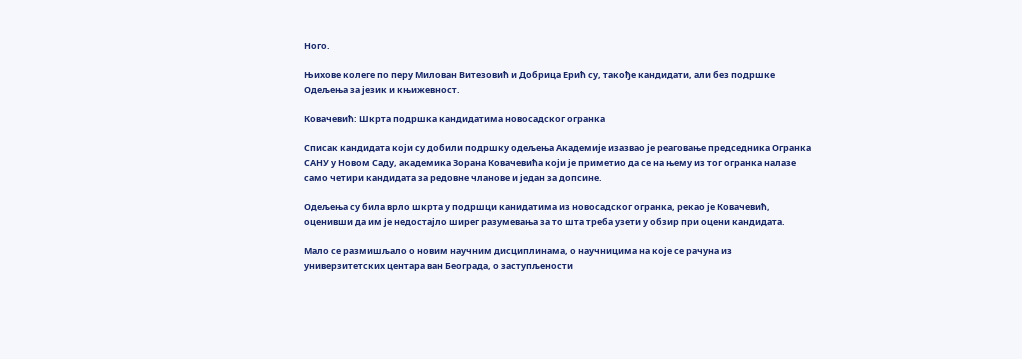Ного.

Њихове колеге по перу Милован Витезовић и Добрица Ерић су, такође кандидати, али без подршке Одељења за језик и књижевност.

Ковачевић: Шкрта подршка кандидатима новосадског огранка

Списак кандидата који су добили подршку одељења Академије изазвао је реаговање председника Огранка САНУ у Новом Саду, академика Зорана Ковачевића који је приметио да се на њему из тог огранка налазе само четири кандидата за редовне чланове и један за допсине.

Одељења су била врло шкрта у подршци канидатима из новосадског огранка, рекао је Ковачевић, оценивши да им је недостајло ширег разумевања за то шта треба узети у обзир при оцени кандидата.

Мало се размишљало о новим научним дисциплинама, о научницима на које се рачуна из универзитетских центара ван Београда, о заступљености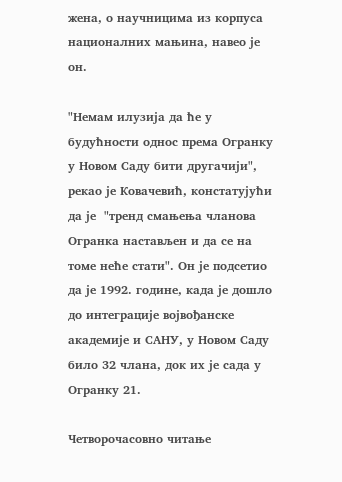жена, о научницима из корпуса националних мањина, навео је он.

"Немам илузија да ће у будућности однос према Огранку у Новом Саду бити другачији", рекао је Ковачевић, констатујући да је  "тренд смањења чланова Огранка настављен и да се на томе неће стати". Он је подсетио да је 1992. године, када је дошло до интеграције војвођанске академије и САНУ, у Новом Саду било 32 члана, док их је сада у Огранку 21.

Четворочасовно читање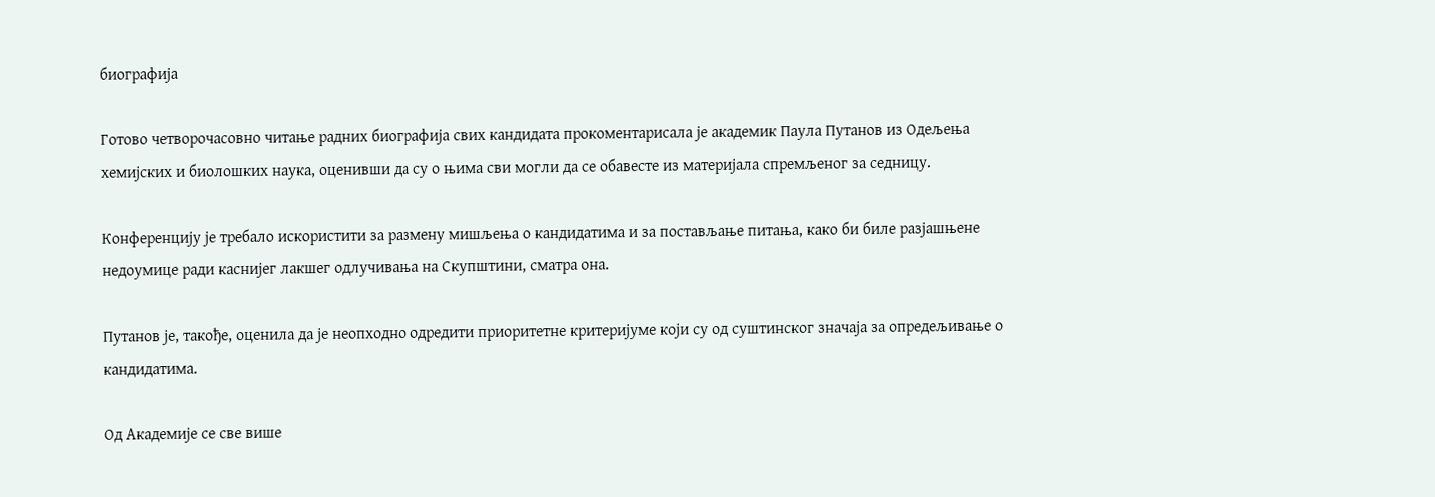биографија

Готово четворочасовно читање радних биографија свих кандидата прокоментарисала је академик Паула Путанов из Одељења хемијских и биолошких наука, оценивши да су о њима сви могли да се обавесте из материјала спремљеног за седницу.

Конференцију је требало искористити за размену мишљења о кандидатима и за постављање питања, како би биле разјашњене недоумице ради каснијег лакшег одлучивања на Скупштини, сматра она.

Путанов је, такође, оценила да је неопходно одредити приоритетне критеријуме који су од суштинског значаја за опредељивање о кандидатима.

Од Академије се све више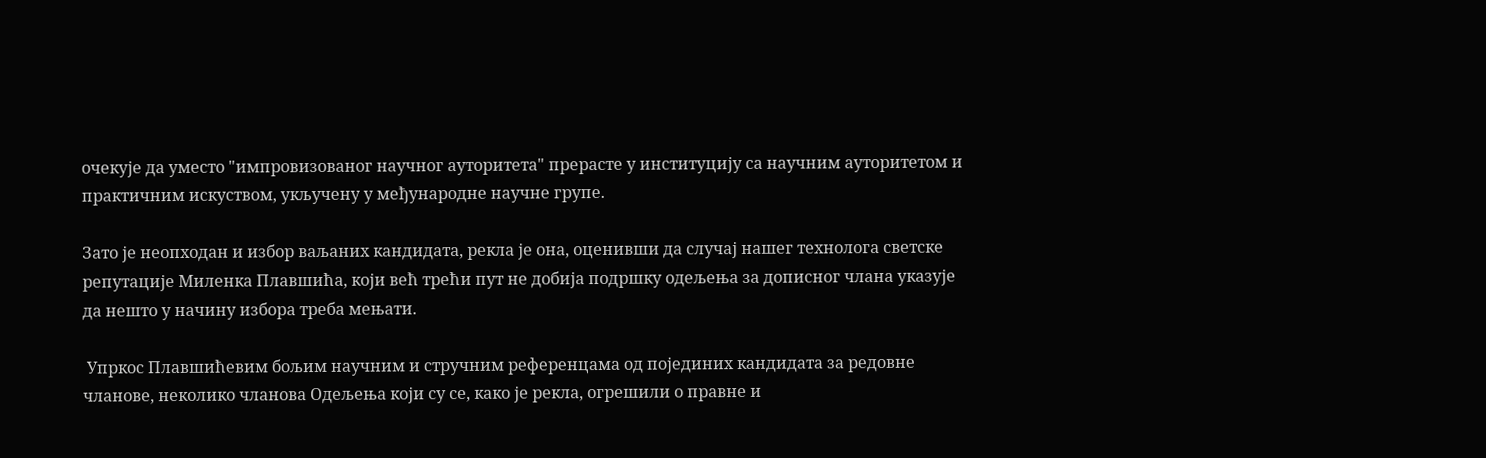очекује да уместо "импровизованог научног ауторитета" прерасте у институцију са научним ауторитетом и практичним искуством, укључену у међународне научне групе.

Зато је неопходан и избор ваљаних кандидата, рекла је она, оценивши да случај нашег технолога светске репутације Миленка Плавшића, који већ трећи пут не добија подршку одељења за дописног члана указује да нешто у начину избора треба мењати.

 Упркос Плавшићевим бољим научним и стручним референцама од појединих кандидата за редовне чланове, неколико чланова Одељења који су се, како је рекла, огрешили о правне и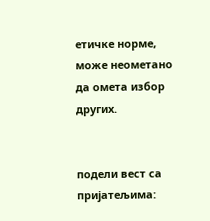етичке норме, може неометано да омета избор других.


подели вест са пријатељима: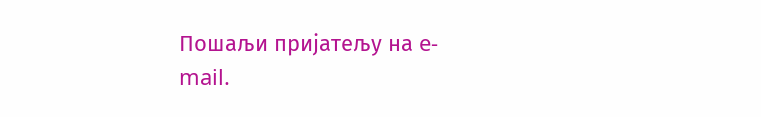Пошаљи пријатељу на e-mail.